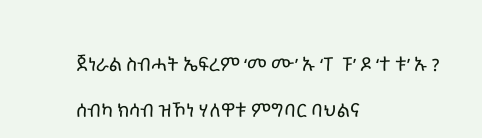ጀነራል ስብሓት ኤፍረም ‘መ ሙ’ ኡ ‘ፐ  ፑ’ ዶ ‘ተ ቱ’ ኡ ?

ሰብካ ክሳብ ዝኾነ ሃለዋቱ ምግባር ባህልና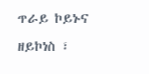ጥራይ ኮይኑና ዘይኮነስ ፣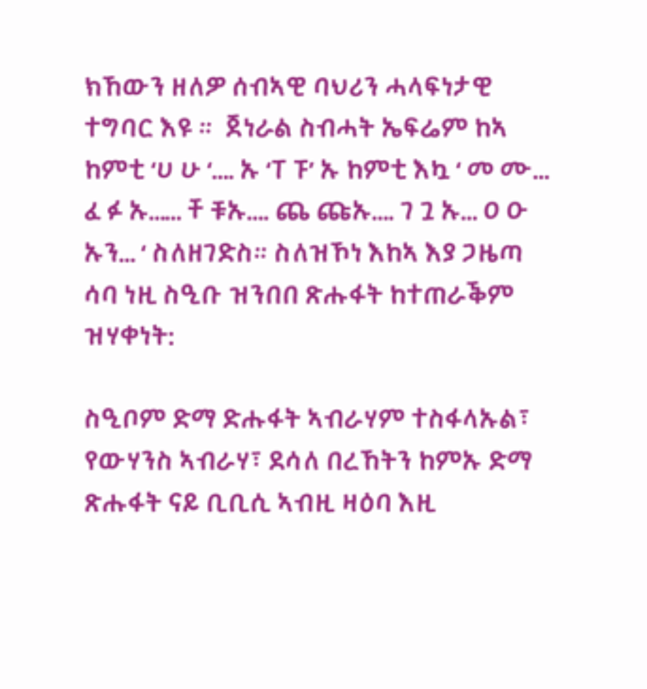ክኸውን ዘለዎ ሰብኣዊ ባህሪን ሓላፍነታዊ ተግባር እዩ ።  ጀነራል ስብሓት ኤፍሬም ከኣ ከምቲ ‘ሀ ሁ ‘…. ኡ ‘ፐ ፑ’ ኡ ከምቲ እኳ ‘ መ ሙ… ፈ ፉ ኡ…… ቸ ቹኡ…. ጨ ጩኡ…. ገ ጓ ኡ… ዐ ዑ ኡን… ‘ ስለዘገድስ። ስለዝኾነ እከኣ እያ ጋዜጣ ሳባ ነዚ ስዒቡ ዝንበበ ጽሑፋት ከተጠራቕም ዝሃቀነት:

ስዒቦም ድማ ድሑፋት ኣብራሃም ተስፋላኡል፣ የውሃንስ ኣብራሃ፣ ደሳለ በረኸትን ከምኡ ድማ ጽሑፋት ናይ ቢቢሲ ኣብዚ ዛዕባ እዚ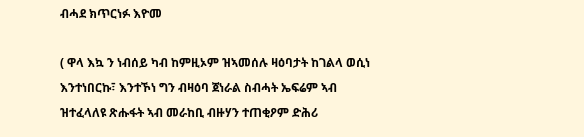ብሓደ ክጥርነፉ እዮመ

( ዋላ እኳ ን ነብሰይ ካብ ከምዚኦም ዝኣመሰሉ ዛዕባታት ከገልላ ወሲነ እንተነበርኩ፣ እንተኾነ ግን ብዛዕባ ጀነራል ስብሓት ኤፍሬም ኣብ ዝተፈላለዩ ጽሑፋት ኣብ መራከቢ ብዙሃን ተጠቂዖም ድሕሪ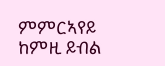ምምርኣየይ ከምዚ ይብል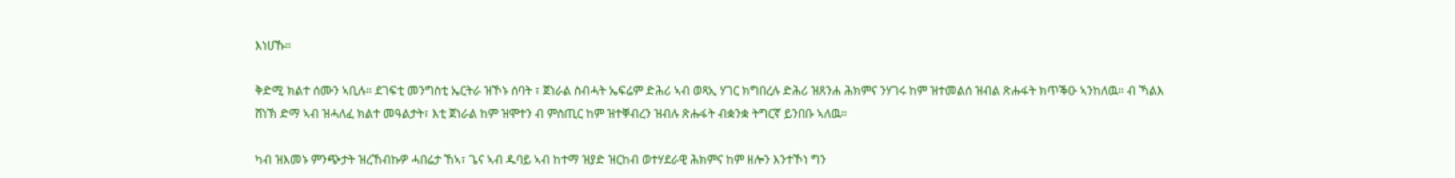እነሀኹ።

ቅድሚ ክልተ ሰሙን ኣቢሉ። ደገፍቲ መንግስቲ ኤርትራ ዝኾኑ ሰባት ፣ ጀነራል ስብሓት ኤፍሬም ድሕሪ ኣብ ወጻኢ ሃገር ክግበረሉ ድሕሪ ዝጸንሐ ሕክምና ንሃገሩ ከም ዝተመልሰ ዝብል ጽሑፋት ክጥቕዑ ኣንከለዉ። ብ ኻልእ ሸነኽ ድማ ኣብ ዝሓለፈ ክልተ መዓልታት፣ እቲ ጀነራል ከም ዝሞተን ብ ምስጢር ከም ዝተቐብረን ዝብሉ ጽሑፋት ብቋንቋ ትግርኛ ይንበቡ ኣለዉ።

ካብ ዝእመኑ ምንጭታት ዝረኸብኩዎ ሓበሬታ ኸኣ፣ ጌና ኣብ ዱባይ ኣብ ከተማ ዝያድ ዝርከብ ወተሃደራዊ ሕክምና ከም ዘሎን እንተኾነ ግን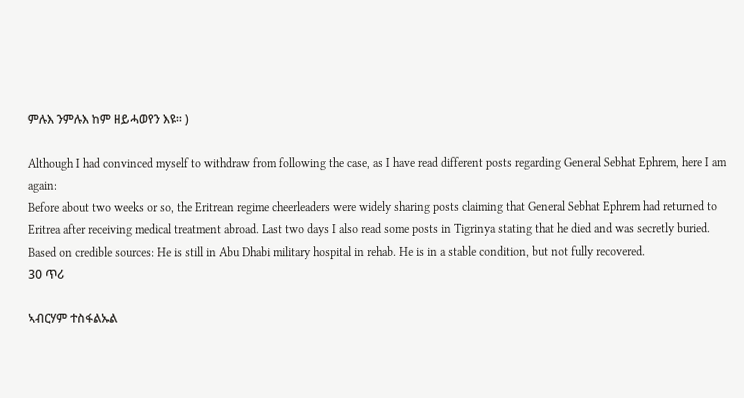ምሉእ ንምሉእ ከም ዘይሓወየን እዩ። )

Although I had convinced myself to withdraw from following the case, as I have read different posts regarding General Sebhat Ephrem, here I am again:
Before about two weeks or so, the Eritrean regime cheerleaders were widely sharing posts claiming that General Sebhat Ephrem had returned to Eritrea after receiving medical treatment abroad. Last two days I also read some posts in Tigrinya stating that he died and was secretly buried.
Based on credible sources: He is still in Abu Dhabi military hospital in rehab. He is in a stable condition, but not fully recovered.
30 ጥሪ

ኣብርሃም ተስፋልኡል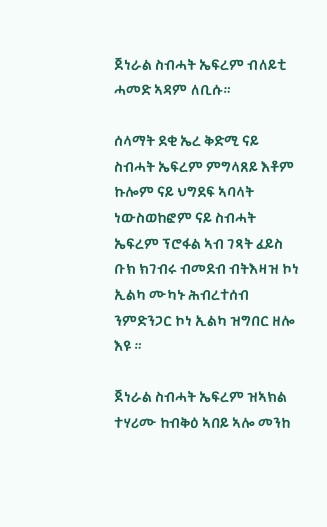ጀነራል ስብሓት ኤፍረም ብለይቲ ሓመድ ኣዳም ለቢሱ።

ሰላማት ደቂ ኤረ ቅድሚ ናይ ስብሓት ኤፍረም ምግላጸይ እቶም ኩሎም ናይ ህግደፍ ኣባላት ነውስወከፎም ናይ ስብሓት ኤፍረም ፕሮፋል ኣብ ገጻት ፈይስ ቡክ ክገብሩ ብመደብ ብትእዛዝ ኮነ ኢልካ ሙካኑ ሕብረተሰብ ንምድንጋር ኮነ ኢልካ ዝግበር ዘሎ እዩ ።

ጀነራል ስብሓት ኤፍረም ዝኣክል ተሃሪሙ ከብቅዕ ኣበይ ኣሎ መንከ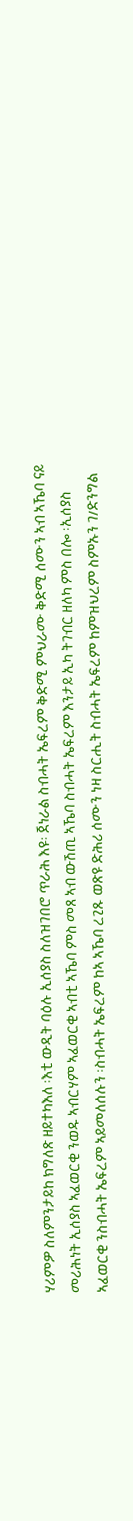ሃሪምዎ ስለምንታይከ ክግለጽ ዘይተካእለ ፡እቲ ውዲት ባዕሉ ኢሰያስ ስለዝገበሮ ጥራሕ እዩ፡ ጀነራል ስብሓት ኤፍረም ቅድሚ ምህራሙ ቅድሚ ሰሙን ኣብ ኣኼባ ናይ መሪሕነት ኢሰያስ ኣፈወርቂ ንወዱ ኣብርሃም ኣፈወርቂ ኣብቲ ኣኼባ ምስ መጸ ኣብ ውሽጢ ኣኼባ ስብሓት ኤፍረም እንታይ ኢካ ትገብር ዘለካ ምስ በሎ ፡ኢሰያስ ኣፈወርቂ ንስብሓት ኤፍረም ኣይመለሰሉን ፡ስብሓት ኤፍረም ከኣ ኣኼባ ረጊጹ ወጽዩ ድሕሪ ሰሙን ነዛ ስርሒት ስብሓት ኤፍረም ከምዝህረም ስምኡን ገ/ድንግል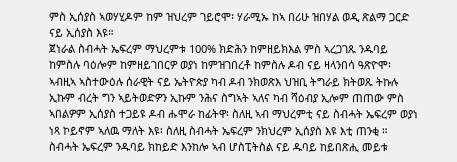ምስ ኢሰያስ ኣወሃሂዶም ከም ዝህረም ገይሮሞ፡ ሃራሚኡ ከኣ በሪሁ ዝበሃል ወዲ ጽልማ ጋርድ ናይ ኢሰያስ እዩ።
ጀነራል ስብሓት ኤፍረም ማህረምቱ 100% ክድሕን ከምዘይክእል ምስ ኣረጋገጹ ንዱባይ ከምስሉ ባዕሎም ከምዘይገበርዎ ወያነ ከምዝገበረቶ ከምስሉ ዶብ ናይ ዛላንበሳ ዓጽዮሞ፡ ኣብዚኣ ኣስተውዕሉ ሰራዊት ናይ ኤትዮጵያ ካብ ዶብ ንክወጽእ ህዝቢ ትግራይ ክትወጹ ትኩሉ ኢኩም ብረት ግን ኣይትወድዎን ኢኩም ንሕና ስግኣት ኣለና ካብ ሻዕብያ ኢሎም ጠጠው ምስ ኣበልዎም ኢሰያስ ተጋይዩ ዶብ ሑሞራ ከፊትዋ፡ ስለዚ ኣብ ማህረምቲ ናይ ስብሓት ኤፍረም ወያነ ነጻ ኮይኖም ኣለዉ ማለት እዩ፡ ስለዚ ስብሓት ኤፍረም ንክህረም ኢሰያስ እዩ እቲ ጠንቂ ።
ስብሓት ኤፍረም ንዱባይ ክከይድ እንከሎ ኣብ ሆስፒትስል ናይ ዱባይ ከይበጽሒ መይቱ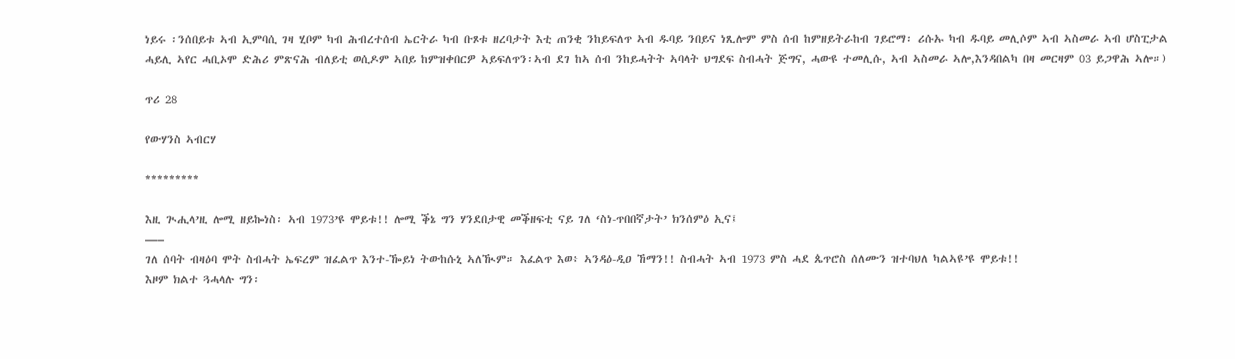ነይሩ ፡ንሰበይቱ ኣብ ኢምባሲ ገዛ ሂቦም ካብ ሕብረተሰብ ኤርትራ ካብ ቡጾቱ ዘረባታት እቲ ጠንቂ ንከይፍለጥ ኣብ ዱባይ ንበይና ነጺሎም ምስ ሰብ ከምዘይትራከብ ገይሮማ፡ ሪሱኡ ካብ ዱባይ መሊሶም ኣብ ኣስመራ ኣብ ሆስፒታል ሓይሊ ኣየር ሓቢኦሞ ድሕሪ ምጽናሕ ብለይቲ ወሲዶም ኣበይ ከምዝቀበርዎ ኣይፍለጥን፡ኣብ ደገ ከኣ ሰብ ንከይሓትት ኣባላት ህግደፍ ስብሓት ጅግና, ሓውዩ ተመሊሱ, ኣብ ኣስመራ ኣሎ,እንዳበልካ በዛ መርዛም 03 ይጋዋሕ ኣሎ።)

ጥሪ 28

የውሃንስ ኣብርሃ

*********

እዚ ጒሒላ’ዚ ሎሚ ዘይኰነስ፡ ኣብ 1973’ዩ ሞይቱ!! ሎሚ ቕኔ ግን ሃንደበታዊ መቕዘፍቲ ናይ ገለ ‘ስነ-ጥበበኛታት’ ክንሰምዕ ኢና፤
—–
ገለ ሰባት ብዛዕባ ሞት ስብሓት ኤፍረም ዝፈልጥ እንተ-ዀይነ ትውከሱኒ ኣለዂም። እፈልጥ እወ፥ ኣንዳዕ-ዲዐ ኸማን!! ስብሓት ኣብ 1973 ምስ ሓደ ጴጥሮስ ሰለሙን ዝተባህለ ካልኣዩ’ዩ ሞይቱ!!
እዞም ክልተ ጓሓላሉ ግን፡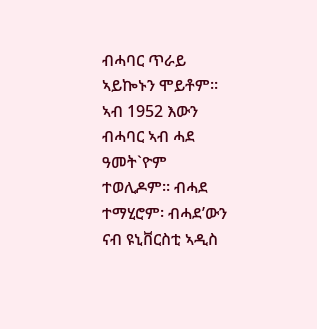ብሓባር ጥራይ ኣይኰኑን ሞይቶም። ኣብ 1952 እውን ብሓባር ኣብ ሓደ ዓመት`ዮም ተወሊዶም። ብሓደ ተማሂሮም፡ ብሓደ’ውን ናብ ዩኒቨርስቲ ኣዲስ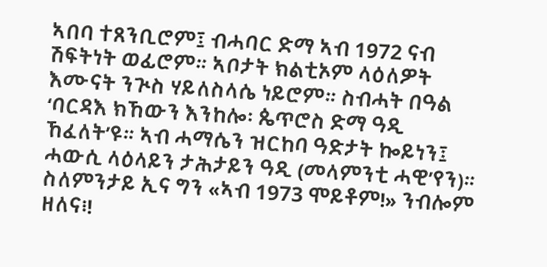ኣበባ ተጸንቢሮም፤ ብሓባር ድማ ኣብ 1972 ናብ ሽፍትነት ወፊሮም። ኣቦታት ክልቲኦም ላዕለዎት እሙናት ንጒስ ሃይለስላሴ ነይሮም። ስብሓት በዓል ‘ባርዳእ ክኸውን እንከሎ፡ ጴጥሮስ ድማ ዓዲ ኸፈለት’ዩ። ኣብ ሓማሴን ዝርከባ ዓድታት ኰይነን፤ ሓውሲ ላዕላይን ታሕታይን ዓዲ (መላምንቲ ሓዊ’የን)።
ስለምንታይ ኢና ግን «ኣብ 1973 ሞይቶም!» ንብሎም ዘለና፧!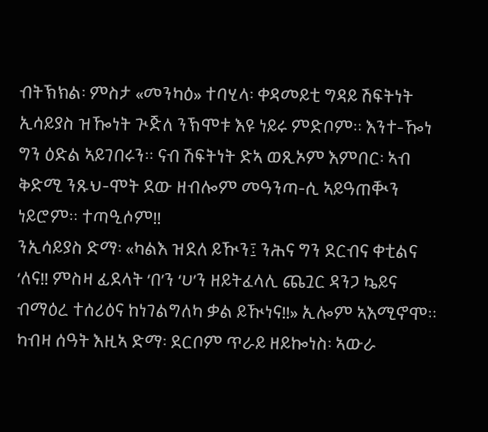ብትኽክል፡ ምስታ «መንካዕ» ተባሂላ፡ ቀዳመይቲ ግዳይ ሽፍትነት ኢሳይያስ ዝዀነት ጒጅለ ንኽሞቱ እዩ ነይሩ ምድቦም። እንተ-ዀነ ግን ዕድል ኣይገበሩን። ናብ ሽፍትነት ድኣ ወጺኦም እምበር፡ ኣብ ቅድሚ ንጹህ-ሞት ደው ዘብሎም መዓንጣ-ሲ ኣይዓጠቚን ነይሮም። ተጣዒሶም!!
ንኢሳይያስ ድማ፡ «ካልእ ዝደለ ይዂን፤ ንሕና ግን ደርብና ቀቲልና ‘ለና!! ምስዛ ፊደላት ‘በ’ን ‘ሀ’ን ዘይትፈላሊ ጨጓር ዳንጋ ኴይና ብማዕረ ተሰሪዕና ከነገልግለካ ቃል ይዂነና!!» ኢሎም ኣእሚኖሞ። ካብዛ ሰዓት እዚኣ ድማ፡ ደርቦም ጥራይ ዘይኰነስ፡ ኣውራ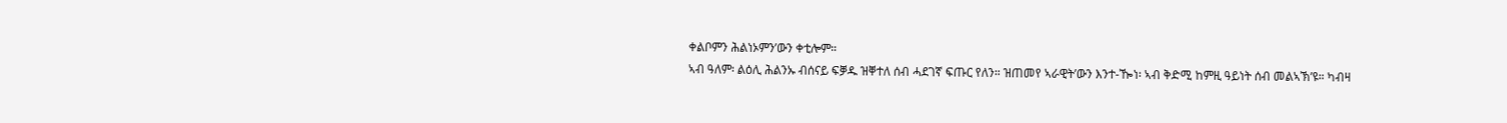ቀልቦምን ሕልነኦምን’ውን ቀቲሎም።
ኣብ ዓለም፡ ልዕሊ ሕልንኡ ብሰናይ ፍቓዱ ዝቐተለ ሰብ ሓደገኛ ፍጡር የለን። ዝጠመየ ኣራዊት’ውን እንተ-ዀነ፡ ኣብ ቅድሚ ከምዚ ዓይነት ሰብ መልኣኽ’ዩ። ካብዛ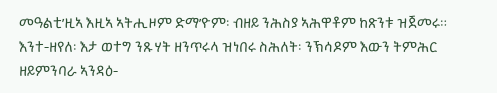መዓልቲ’ዚኣ እዚኣ ኣትሒዞም ድማ’ዮም፡ ብዘይ ንሕስያ ኣሕዋቶም ከጽንቱ ዝጀመሩ።
እንተ-ዘየለ፡ እታ ወተግ ንጹሃት ዘንጥሩላ ዝነበሩ ስሕለት፡ ንኽሳዶም እውን ትምሕር ዘይምንባራ ኣንዳዕ-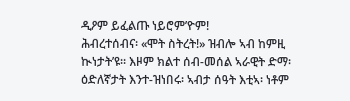ዲዖም ይፈልጡ ነይሮም’ዮም!
ሕብረተሰብና፡ «ሞት ስትረት!» ዝብሎ ኣብ ከምዚ ኲነታት’ዩ። እዞም ክልተ ሰብ-መሰል ኣራዊት ድማ፡ ዕድለኛታት እንተ-ዝነበሩ፡ ኣብታ ሰዓት እቲኣ፡ ነቶም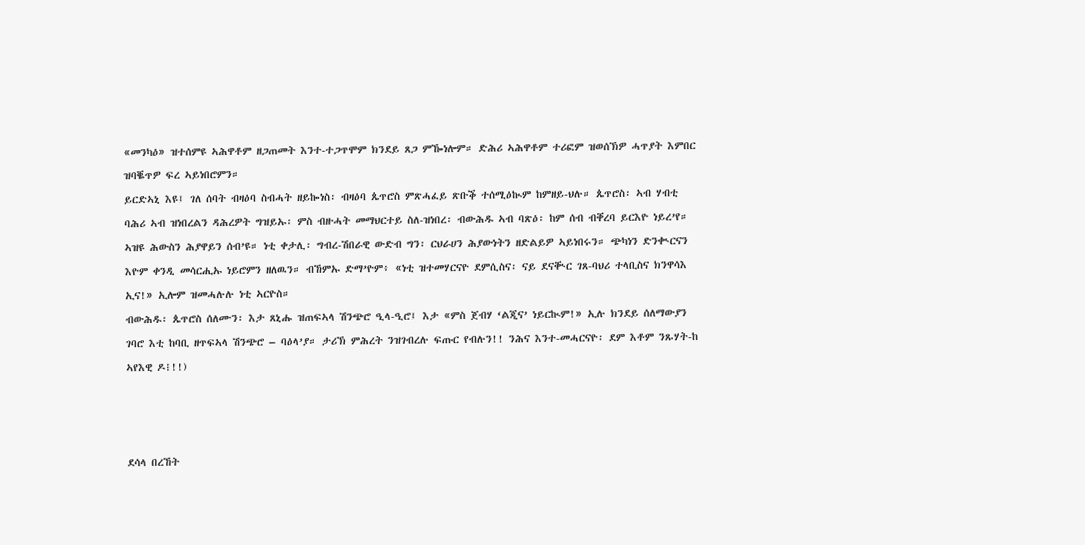«መንካዕ» ዝተሰምዩ ኣሕዋቶም ዘጋጠመት እንተ-ተጋጥሞም ክንደይ ጸጋ ምዀነሎም። ድሕሪ ኣሕዋቶም ተሪፎም ዝወሰኽዎ ሓጥያት እምበር ዝባቘጥዎ ፍረ ኣይነበሮምን።
ይርድኣኒ እዩ፤ ገለ ሰባት ብዛዕባ ስብሓት ዘይኰነስ፡ ብዛዕባ ጴጥሮስ ምጽሓፈይ ጽቡቕ ተሰሚዕኲም ከምዘይ-ህሉ። ጴጥሮስ፡ ኣብ ሃብቲ ባሕሪ ኣብ ዝነበረልን ዳሕረዎት ግዝይኡ፡ ምስ ብዙሓት መማህርተይ ስለ-ዝነበረ፡ ብውሕዱ ኣብ ባጽዕ፡ ከም ሰብ ብቐረባ ይርእዮ ነይረ’የ። ኣዝዩ ሕውስን ሕያዋይን ሰብ’ዩ። ነቲ ቀታሊ፡ ግብረ-ሽበራዊ ውድብ ግን፡ ርህራሀን ሕያውነትን ዘድልይዎ ኣይነበሩን። ጭካነን ድንቊርናን እዮም ቀንዲ መሳርሒኡ ነይሮምን ዘለዉን። ብኸምኡ ድማ’ዮም፥ «ነቲ ዝተመሃርናዮ ደምሲስና፡ ናይ ደናቚር ገጸ-ባህሪ ተላቢስና ክንዋሳእ ኢና!» ኢሎም ዝመሓሉሉ ነቲ ኣርዮስ።
ብውሕዱ፡ ጴጥሮስ ሰለሙን፡ እታ ጸኒሑ ዝጠፍኣላ ሽንጭሮ ዒላ-ዒሮ፤ እታ «ምስ ጀብሃ ‘ልጂና’ ነይርኲም!» ኢሉ ክንደይ ሰለማውያን ገባሮ እቲ ከባቢ ዘጥፍኣላ ሽንጭሮ – ባዕላ’ያ። ታሪኽ ምሕረት ንዝገብረሉ ፍጡር የብሉን!! ንሕና እንተ-መሓርናዮ፡ ደም እቶም ንጹሃት-ከ ኣየእዊ ዶ፧!!)



ደሳላ በረኸት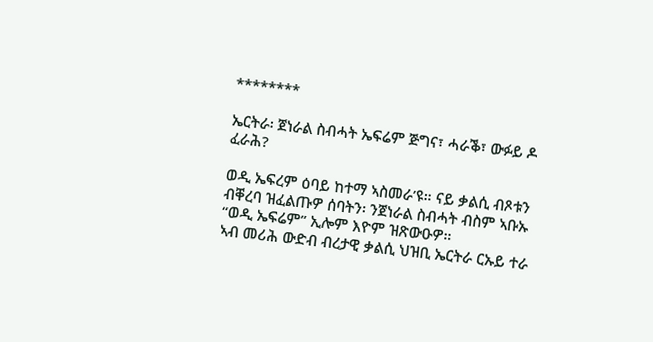********

ኤርትራ፡ ጀነራል ስብሓት ኤፍሬም ጅግና፣ ሓራቕ፣ ውፉይ ዶ ፈራሕ?

ወዲ ኤፍረም ዕባይ ከተማ ኣስመራ’ዩ። ናይ ቃልሲ ብጾቱን ብቐረባ ዝፈልጡዎ ሰባትን፡ ንጀነራል ስብሓት ብስም ኣቡኡ “ወዲ ኤፍሬም” ኢሎም እዮም ዝጽውዑዎ።
ኣብ መሪሕ ውድብ ብረታዊ ቃልሲ ህዝቢ ኤርትራ ርኡይ ተራ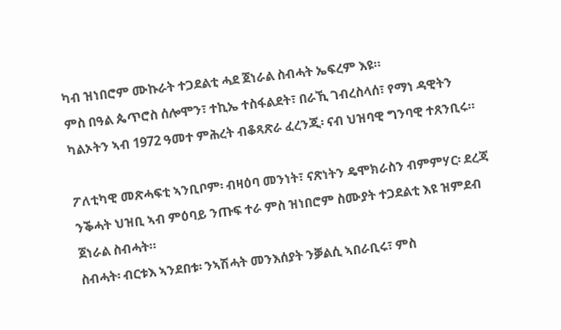ካብ ዝነበሮም ሙኩራት ተጋደልቲ ሓደ ጀነራል ስብሓት ኤፍረም እዩ።
ምስ በዓል ጴጥሮስ ሰሎሞን፣ ተኪኤ ተስፋልደት፣ በራኺ ገብረስላሰ፣ የማነ ዳዊትን ካልኦትን ኣብ 1972 ዓመተ ምሕረት ብቆጻጽራ ፈረንጂ፡ ናብ ህዝባዊ ግንባዊ ተጸንቢሩ።

ፖለቲካዊ መጽሓፍቲ ኣንቢቦም፡ ብዛዕባ መንነት፣ ናጽነትን ዴሞክራስን ብምምሃር፡ ደረጃ ንቕሓት ህዝቢ ኣብ ምዕባይ ንጡፍ ተራ ምስ ዝነበሮም ስሙያት ተጋደልቲ እዩ ዝምደብ ጀነራል ስብሓት።
ስብሓት፡ ብርቱእ ኣንደበቱ፡ ንኣሽሓት መንእሰያት ንቓልሲ ኣበራቢሩ፣ ምስ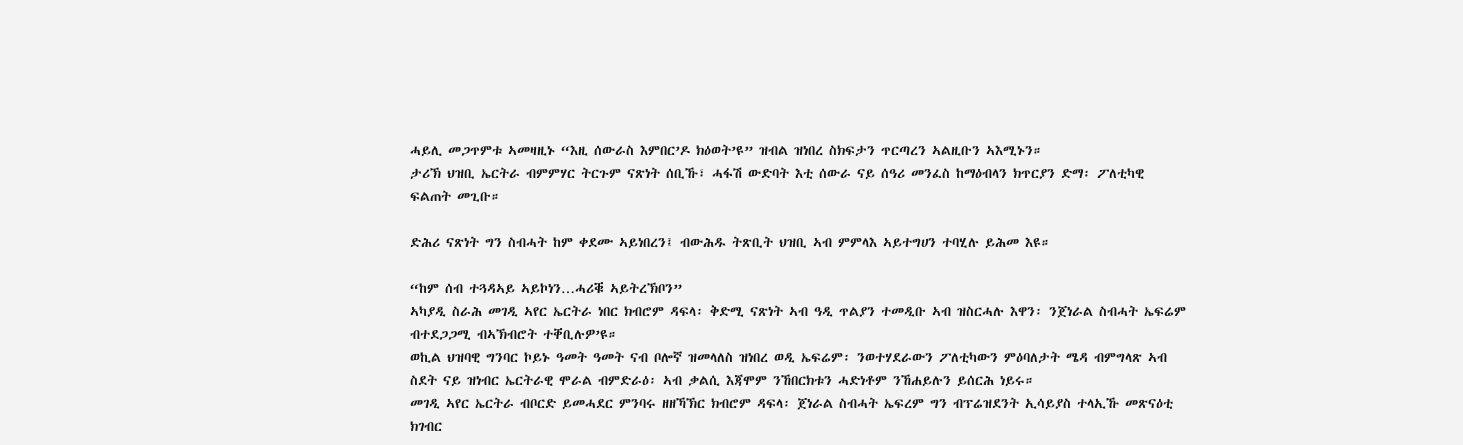ሓይሊ መጋጥምቱ ኣመዛዚኑ “እዚ ሰውራስ እምበር’ዶ ክዕወት’ዩ” ዝብል ዝነበረ ስክፍታን ጥርጣረን ኣልዚቡን ኣእሚኑን።
ታሪኽ ህዝቢ ኤርትራ ብምምሃር ትርጉም ናጽነት ሰቢኹ፣ ሓፋሽ ውድባት እቲ ሰውራ ናይ ሰዓሪ መንፈስ ከማዕብላን ክጥርያን ድማ፡ ፖለቲካዊ ፍልጠት መጊቡ።

ድሕሪ ናጽነት ግን ስብሓት ከም ቀደሙ ኣይነበረን፤ ብውሕዱ ትጽቢት ህዝቢ ኣብ ምምላእ ኣይተግሀን ተባሂሉ ይሕመ እዩ።

“ከም ሰብ ተጓዳኣይ ኣይኮነን…ሓሪቑ ኣይትረኽቦን”
ኣካያዲ ስራሕ መገዲ ኣየር ኤርትራ ነበር ክብሮም ዳፍላ፡ ቅድሚ ናጽነት ኣብ ዓዲ ጥልያን ተመዲቡ ኣብ ዝስርሓሉ እዋን፡ ንጀነራል ስብሓት ኤፍሬም ብተደጋጋሚ ብኣኽብሮት ተቐቢሉዎ’ዩ።
ወኪል ህዝባዊ ግንባር ኮይኑ ዓመት ዓመት ናብ ቦሎኛ ዝመላለስ ዝነበረ ወዲ ኤፍሬም፡ ንወተሃደራውን ፖለቲካውን ምዕባለታት ሜዳ ብምግላጽ ኣብ ስደት ናይ ዝነብር ኤርትራዊ ሞራል ብምድራዕ፡ ኣብ ቃልሲ እጃሞም ንኸበርክቱን ሓድነቶም ንኸሐይሉን ይሰርሕ ነይሩ።
መገዲ ኣየር ኤርትራ ብቦርድ ይመሓደር ምንባሩ ዘዘኻኽር ክብሮም ዳፍላ፡ ጀነራል ስብሓት ኤፍረም ግን ብፕሬዝደንት ኢሳይያስ ተላኢኹ መጽናዕቲ ክገብር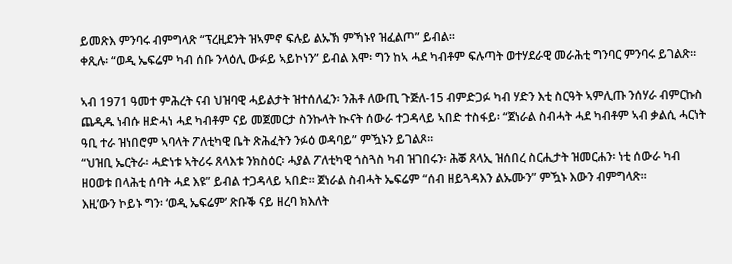ይመጽእ ምንባሩ ብምግላጽ “ፕረዚደንት ዝኣምኖ ፍሉይ ልኡኽ ምኻኑየ ዝፈልጦ” ይብል።
ቀጺሉ፡ “ወዲ ኤፍሬም ካብ ሰቡ ንላዕሊ ውፉይ ኣይኮነን” ይብል እሞ፡ ግን ከኣ ሓደ ካብቶም ፍሉጣት ወተሃደራዊ መራሕቲ ግንባር ምንባሩ ይገልጽ።

ኣብ 1971 ዓመተ ምሕረት ናብ ህዝባዊ ሓይልታት ዝተሰለፈን፡ ንሕቶ ለውጢ ጉጅለ-15 ብምድጋፉ ካብ ሃድን እቲ ስርዓት ኣምሊጡ ንሰሃራ ብምርኩስ ጨዲዱ ነብሱ ዘድሓነ ሓደ ካብቶም ናይ መጀመርታ ስንኩላት ኲናት ሰውራ ተጋዳላይ ኣበድ ተስፋይ፡ “ጀነራል ስብሓት ሓደ ካብቶም ኣብ ቃልሲ ሓርነት ዓቢ ተራ ዝነበሮም ኣባላት ፖለቲካዊ ቤት ጽሕፈትን ንፉዕ ወዳባይ” ምዃኑን ይገልጾ።
“ህዝቢ ኤርትራ፡ ሓድነቱ ኣትሪሩ ጸላእቱ ንክስዕር፡ ሓያል ፖለቲካዊ ጎስጓስ ካብ ዝገበሩን፡ ሕቖ ጸላኢ ዝሰበረ ስርሒታት ዝመርሐን፡ ነቲ ሰውራ ካብ ዘዐወቱ በላሕቲ ሰባት ሓደ እዩ” ይብል ተጋዳላይ ኣበድ። ጀነራል ስብሓት ኤፍሬም “ሰብ ዘይጓዳእን ልኡሙን” ምዃኑ እውን ብምግላጽ።
እዚ’ውን ኮይኑ ግን፡ ‘ወዲ ኤፍሬም’ ጽቡቕ ናይ ዘረባ ክእለት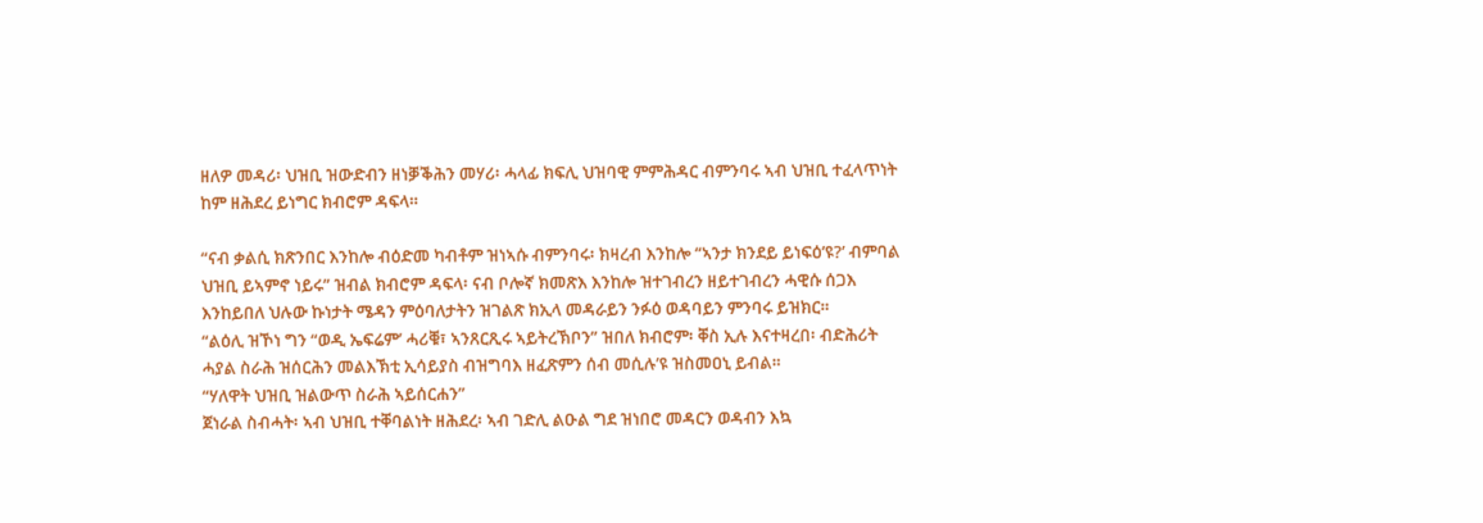ዘለዎ መዳሪ፡ ህዝቢ ዝውድብን ዘነቓቕሕን መሃሪ፡ ሓላፊ ክፍሊ ህዝባዊ ምምሕዳር ብምንባሩ ኣብ ህዝቢ ተፈላጥነት ከም ዘሕደረ ይነግር ክብሮም ዳፍላ።

“ናብ ቃልሲ ክጽንበር እንከሎ ብዕድመ ካብቶም ዝነኣሱ ብምንባሩ፡ ክዛረብ እንከሎ “ኣንታ ክንደይ ይነፍዕ’ዩ?’ ብምባል ህዝቢ ይኣምኖ ነይሩ” ዝብል ክብሮም ዳፍላ፡ ናብ ቦሎኛ ክመጽእ እንከሎ ዝተገብረን ዘይተገብረን ሓዊሱ ሰጋእ እንከይበለ ህሉው ኩነታት ሜዳን ምዕባለታትን ዝገልጽ ክኢላ መዳራይን ንፉዕ ወዳባይን ምንባሩ ይዝክር።
“ልዕሊ ዝኾነ ግን “ወዲ ኤፍሬም’ ሓሪቑ፣ ኣንጸርጺሩ ኣይትረኽቦን” ዝበለ ክብሮም፡ ቐስ ኢሉ እናተዛረበ፡ ብድሕሪት ሓያል ስራሕ ዝሰርሕን መልእኽቲ ኢሳይያስ ብዝግባእ ዘፈጽምን ሰብ መሲሉ’ዩ ዝስመዐኒ ይብል።
“ሃለዋት ህዝቢ ዝልውጥ ስራሕ ኣይሰርሐን”
ጀነራል ስብሓት፡ ኣብ ህዝቢ ተቐባልነት ዘሕደረ፡ ኣብ ገድሊ ልዑል ግደ ዝነበሮ መዳርን ወዳብን እኳ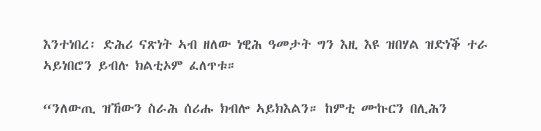እንተነበረ፡ ድሕሪ ናጽነት ኣብ ዘለው ነዊሕ ዓመታት ግን እዚ እዩ ዝበሃል ዝድነቕ ተራ ኣይነበሮን ይብሉ ክልቲኦም ፈለጥቱ።

“ንለውጢ ዝኸውን ስራሕ ሰሪሑ ክብሎ ኣይክእልን። ከምቲ ሙኩርን በሊሕን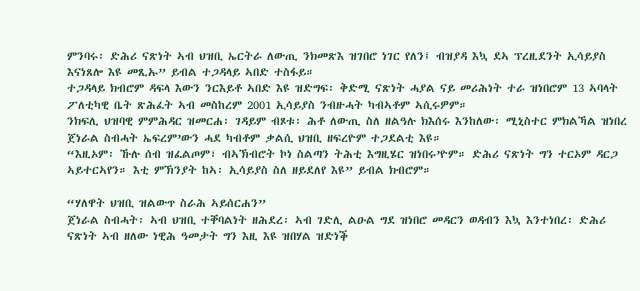ምንባሩ፡ ድሕሪ ናጽነት ኣብ ህዝቢ ኤርትራ ለውጢ ንክመጽእ ዝገበሮ ነገር የለን፤ ብዝያዳ እኳ ደኣ ፕረዚደንት ኢሳይያስ እናነጸሎ እዩ መጺኡ” ይብል ተጋዳላይ ኣበድ ተስፋይ።
ተጋዳላይ ክብሮም ዳፍላ እውን ንርእይቶ ኣበድ እዩ ዝድግፍ፡ ቅድሚ ናጽነት ሓያል ናይ መሪሕነት ተራ ዝነበሮም 13 ኣባላት ፖለቲካዊ ቤት ጽሕፈት ኣብ መስከረም 2001 ኢሳይያስ ንብዙሓት ካብኣቶም ኣሲሩዎም።
ንክፍሊ ህዝባዊ ምምሕዳር ዝመርሐ፡ ገዳይም ብጾቱ፡ ሕቶ ለውጢ ስለ ዘልዓሉ ክእሰሩ እንከለው፡ ሚኒስተር ምክልኻል ዝነበረ ጀነራል ስብሓት ኤፍረም’ውን ሓደ ካብቶም ቃልሲ ህዝቢ ዘፍረዮም ተጋደልቲ እዩ።
“እዚኦም፡ ኹሉ ሰብ ዝፈልጦም፣ ብኣኽብሮት ኮነ ስልጣን ትሕቲ እግዚሄር ዝነበሩ’ዮም። ድሕሪ ናጽነት ግን ተርኦም ዳርጋ ኣይተርኣየን። እቲ ምኽንያት ከኣ፡ ኢሳይያስ ስለ ዘይደለየ እዩ” ይብል ክብሮም።

“ሃለዋት ህዝቢ ዝልውጥ ስራሕ ኣይሰርሐን”
ጀነራል ስብሓት፡ ኣብ ህዝቢ ተቐባልነት ዘሕደረ፡ ኣብ ገድሊ ልዑል ግደ ዝነበሮ መዳርን ወዳብን እኳ እንተነበረ፡ ድሕሪ ናጽነት ኣብ ዘለው ነዊሕ ዓመታት ግን እዚ እዩ ዝበሃል ዝድነቕ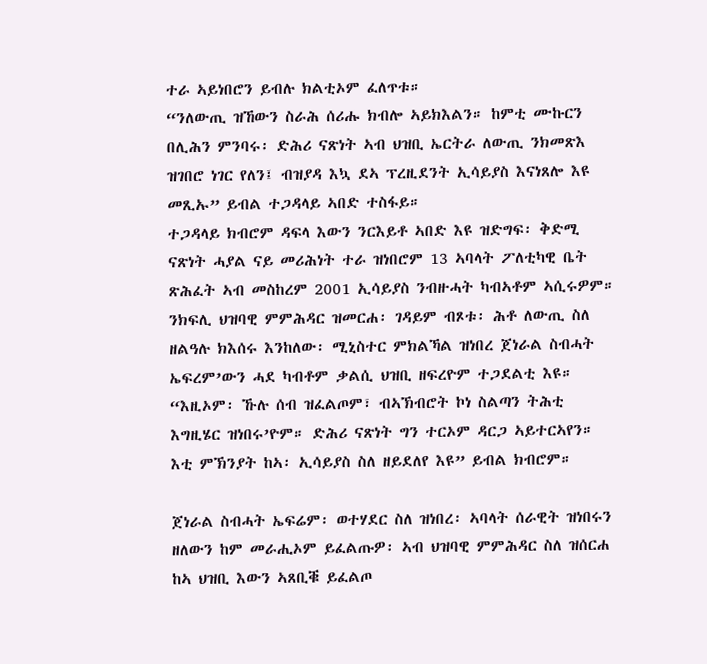ተራ ኣይነበሮን ይብሉ ክልቲኦም ፈለጥቱ።
“ንለውጢ ዝኸውን ስራሕ ሰሪሑ ክብሎ ኣይክእልን። ከምቲ ሙኩርን በሊሕን ምንባሩ፡ ድሕሪ ናጽነት ኣብ ህዝቢ ኤርትራ ለውጢ ንክመጽእ ዝገበሮ ነገር የለን፤ ብዝያዳ እኳ ደኣ ፕረዚደንት ኢሳይያስ እናነጸሎ እዩ መጺኡ” ይብል ተጋዳላይ ኣበድ ተስፋይ።
ተጋዳላይ ክብሮም ዳፍላ እውን ንርእይቶ ኣበድ እዩ ዝድግፍ፡ ቅድሚ ናጽነት ሓያል ናይ መሪሕነት ተራ ዝነበሮም 13 ኣባላት ፖለቲካዊ ቤት ጽሕፈት ኣብ መስከረም 2001 ኢሳይያስ ንብዙሓት ካብኣቶም ኣሲሩዎም።
ንክፍሊ ህዝባዊ ምምሕዳር ዝመርሐ፡ ገዳይም ብጾቱ፡ ሕቶ ለውጢ ስለ ዘልዓሉ ክእሰሩ እንከለው፡ ሚኒስተር ምክልኻል ዝነበረ ጀነራል ስብሓት ኤፍረም’ውን ሓደ ካብቶም ቃልሲ ህዝቢ ዘፍረዮም ተጋደልቲ እዩ።
“እዚኦም፡ ኹሉ ሰብ ዝፈልጦም፣ ብኣኽብሮት ኮነ ስልጣን ትሕቲ እግዚሄር ዝነበሩ’ዮም። ድሕሪ ናጽነት ግን ተርኦም ዳርጋ ኣይተርኣየን። እቲ ምኽንያት ከኣ፡ ኢሳይያስ ስለ ዘይደለየ እዩ” ይብል ክብሮም።

ጀነራል ስብሓት ኤፍሬም፡ ወተሃደር ስለ ዝነበረ፡ ኣባላት ሰራዊት ዝነበሩን ዘለውን ከም መራሒኦም ይፈልጡዎ፡ ኣብ ህዝባዊ ምምሕዳር ስለ ዝሰርሐ ከኣ ህዝቢ እውን ኣጸቢቑ ይፈልጦ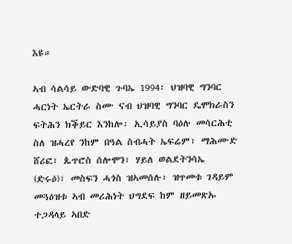እዩ።

ኣብ ሳልሳይ ውድባዊ ጉባኤ 1994፡ ህዝባዊ ግንባር ሓርነት ኤርትራ ስሙ ናብ ህዝባዊ ግንባር ዴሞክራስን ፍትሕን ክቕይር እንከሎ፡ ኢሳይያስ ባዕሉ መሳርሕቲ ስለ ዝሓረየ ንከም በዓል ስብሓት ኤፍሬም፣ ማሕሙድ ሸሪፎ፣ ጴጥሮስ ሰሎሞን፣ ሃይለ ወልደትንሳኤ (ድሩዕ)፣ መስፍን ሓጎስ ዝኣመሰሉ፡ ዝጥመቱ ገዳይም መጓዕዝቱ ኣብ መሪሕነት ህግደፍ ከም ዘይመጽኡ ተጋዳላይ ኣበድ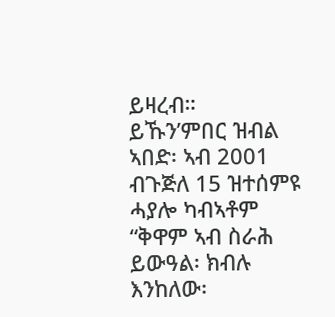ይዛረብ።
ይኹን’ምበር ዝብል ኣበድ፡ ኣብ 2001 ብጉጅለ 15 ዝተሰምዩ ሓያሎ ካብኣቶም “ቅዋም ኣብ ስራሕ ይውዓል፡ ክብሉ እንከለው፡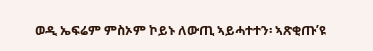ወዲ ኤፍሬም ምስኦም ኮይኑ ለውጢ ኣይሓተተን፡ ኣጽቂጡ’ዩ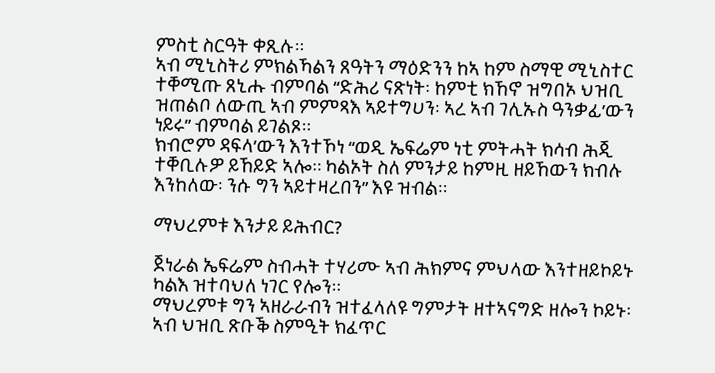ምስቲ ስርዓት ቀጺሉ።
ኣብ ሚኒስትሪ ምክልኻልን ጸዓትን ማዕድንን ከኣ ከም ስማዊ ሚኒስተር ተቐሚጡ ጸኒሑ ብምባል “ድሕሪ ናጽነት፡ ከምቲ ክኸኖ ዝግበኦ ህዝቢ ዝጠልቦ ለውጢ ኣብ ምምጻእ ኣይተግሀን፡ ኣረ ኣብ ገሊኡስ ዓንቃፊ’ውን ነይሩ” ብምባል ይገልጾ።
ክብሮም ዳፍላ’ውን እንተኾነ “ወዲ ኤፍሬም ነቲ ምትሓት ክሳብ ሕጂ ተቐቢሉዎ ይኸይድ ኣሎ። ካልኦት ስለ ምንታይ ከምዚ ዘይኸውን ክብሉ እንከለው፡ ንሱ ግን ኣይተዛረበን” እዩ ዝብል።

ማህረምቱ እንታይ ይሕብር?

ጀነራል ኤፍሬም ስብሓት ተሃሪሙ ኣብ ሕክምና ምህላው እንተዘይኮይኑ ካልእ ዝተባህለ ነገር የሎን።
ማህረምቱ ግን ኣዘራራብን ዝተፈላለዩ ግምታት ዘተኣናግድ ዘሎን ኮይኑ፡ ኣብ ህዝቢ ጽቡቕ ስምዒት ክፈጥር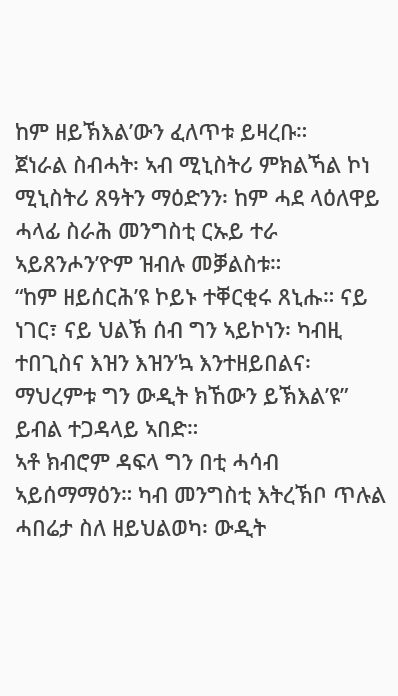ከም ዘይኽእል’ውን ፈለጥቱ ይዛረቡ።
ጀነራል ስብሓት፡ ኣብ ሚኒስትሪ ምክልኻል ኮነ ሚኒስትሪ ጸዓትን ማዕድንን፡ ከም ሓደ ላዕለዋይ ሓላፊ ስራሕ መንግስቲ ርኡይ ተራ ኣይጸንሖን’ዮም ዝብሉ መቓልስቱ።
“ከም ዘይሰርሕ’ዩ ኮይኑ ተቐርቂሩ ጸኒሑ። ናይ ነገር፣ ናይ ህልኽ ሰብ ግን ኣይኮነን፡ ካብዚ ተበጊስና እዝን እዝን’ኳ እንተዘይበልና፡ ማህረምቱ ግን ውዲት ክኸውን ይኽእል’ዩ” ይብል ተጋዳላይ ኣበድ።
ኣቶ ክብሮም ዳፍላ ግን በቲ ሓሳብ ኣይሰማማዕን። ካብ መንግስቲ እትረኽቦ ጥሉል ሓበሬታ ስለ ዘይህልወካ፡ ውዲት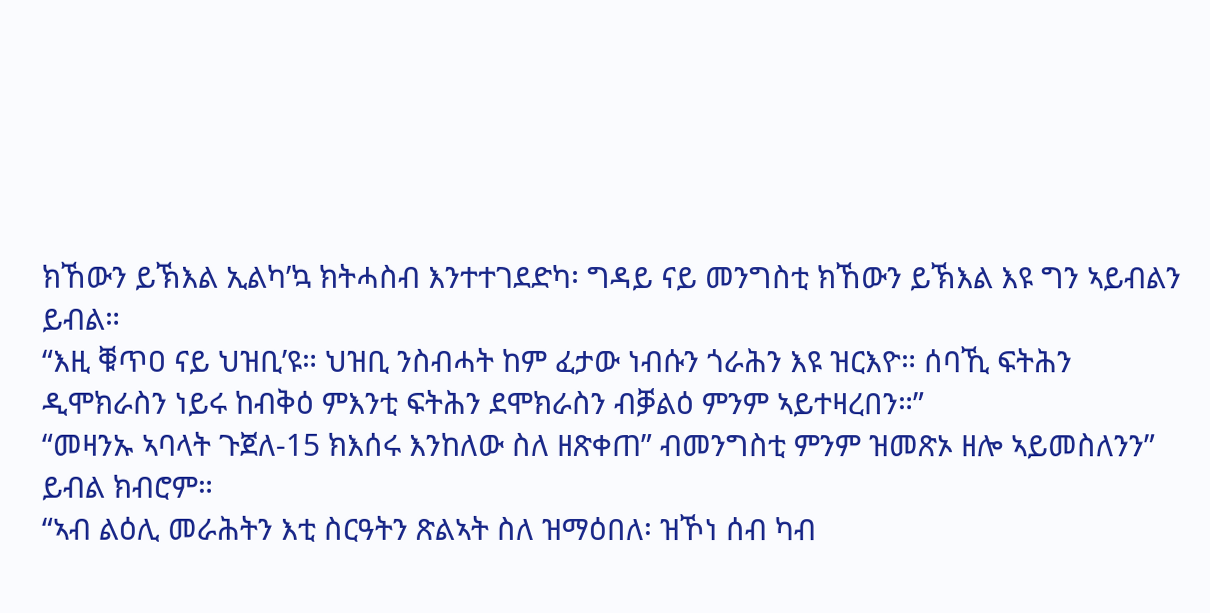ክኸውን ይኽእል ኢልካ’ኳ ክትሓስብ እንተተገደድካ፡ ግዳይ ናይ መንግስቲ ክኸውን ይኽእል እዩ ግን ኣይብልን ይብል።
“እዚ ቑጥዐ ናይ ህዝቢ’ዩ። ህዝቢ ንስብሓት ከም ፈታው ነብሱን ጎራሕን እዩ ዝርእዮ። ሰባኺ ፍትሕን ዲሞክራስን ነይሩ ከብቅዕ ምእንቲ ፍትሕን ደሞክራስን ብቓልዕ ምንም ኣይተዛረበን።”
“መዛንኡ ኣባላት ጉጀለ-15 ክእሰሩ እንከለው ስለ ዘጽቀጠ” ብመንግስቲ ምንም ዝመጽኦ ዘሎ ኣይመስለንን” ይብል ክብሮም።
“ኣብ ልዕሊ መራሕትን እቲ ስርዓትን ጽልኣት ስለ ዝማዕበለ፡ ዝኾነ ሰብ ካብ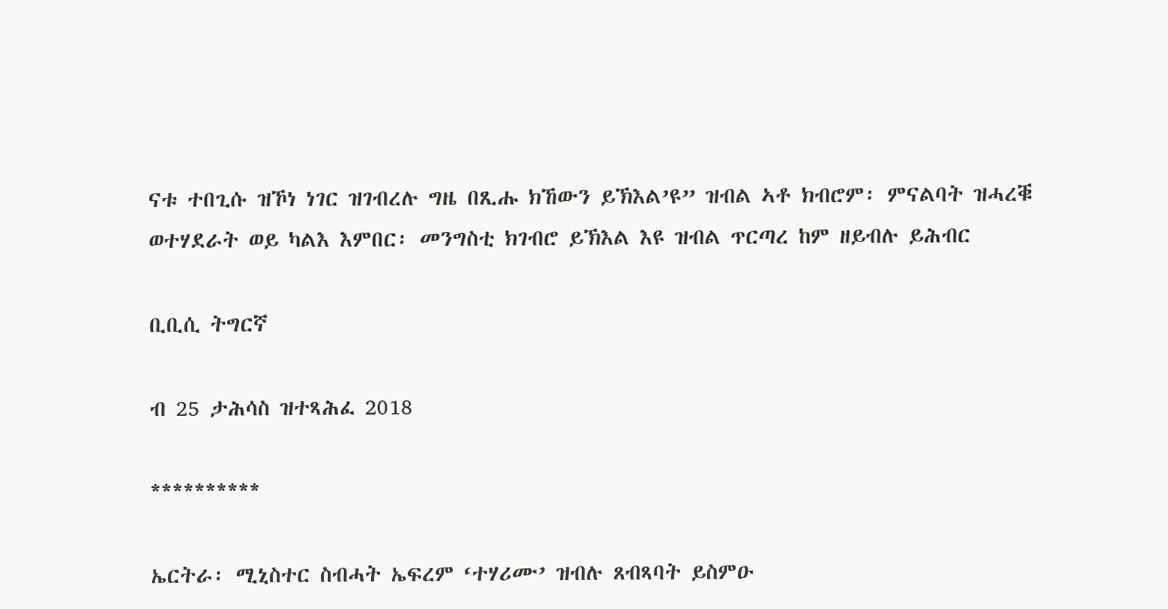ናቱ ተበጊሱ ዝኾነ ነገር ዝገብረሉ ግዜ በጺሑ ክኸውን ይኽእል’ዩ” ዝብል ኣቶ ክብሮም፡ ምናልባት ዝሓረቑ ወተሃደራት ወይ ካልእ እምበር፡ መንግስቲ ክገብሮ ይኽእል እዩ ዝብል ጥርጣረ ከም ዘይብሉ ይሕብር

ቢቢሲ ትግርኛ

ብ 25 ታሕሳስ ዝተጻሕፈ 2018

**********

ኤርትራ፡ ሚኒስተር ስብሓት ኤፍረም ‘ተሃሪሙ’ ዝብሉ ጸብጻባት ይስምዑ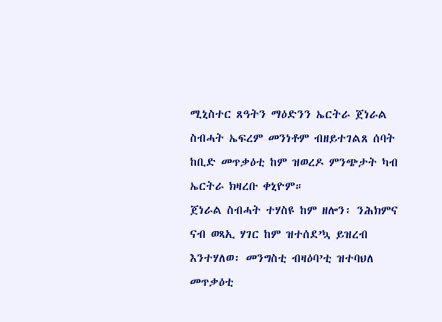ሚኒስተር ጸዓትን ማዕድንን ኤርትራ ጀነራል ስብሓት ኤፍረም መንነቶም ብዘይተገልጸ ሰባት ከቢድ መጥቃዕቲ ከም ዝወረዶ ምንጭታት ካብ ኤርትራ ክዛረቡ ቀኒዮም።
ጀነራል ስብሓት ተሃስዩ ከም ዘሎን፡ ንሕክምና ናብ ወጻኢ ሃገር ከም ዝተሰደ’ኳ ይዝረብ እንተሃለወ፡ መንግስቲ ብዛዕባ’ቲ ዝተባህለ መጥቃዕቲ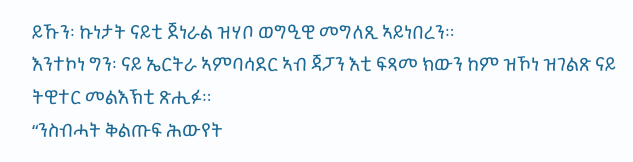ይኹን፡ ኩነታት ናይቲ ጀነራል ዝሃቦ ወግዒዊ መግለጺ ኣይነበረን።
እንተኮነ ግን፡ ናይ ኤርትራ ኣምባሳደር ኣብ ጃፓን እቲ ፍጻመ ክውን ከም ዝኾነ ዝገልጽ ናይ ትዊተር መልእኽቲ ጽሒፉ።
“ንስብሓት ቅልጡፍ ሕውየት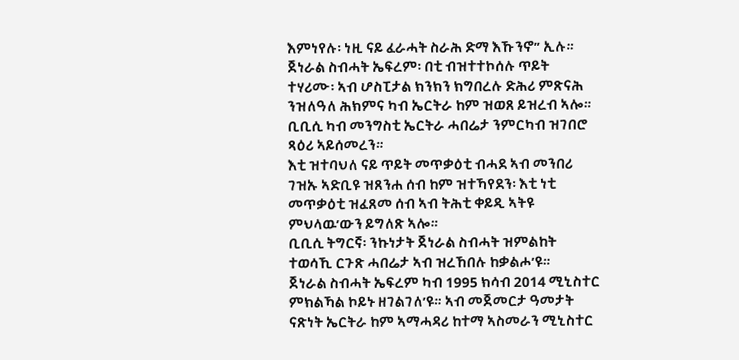እምነየሉ፡ ነዚ ናይ ፈራሓት ስራሕ ድማ እኹንኖ” ኢሉ።
ጀነራል ስብሓት ኤፍረም፡ በቲ ብዝተተኮሰሉ ጥይት ተሃሪሙ፡ ኣብ ሆስፒታል ክንክን ክግበረሉ ድሕሪ ምጽናሕ ንዝለዓለ ሕክምና ካብ ኤርትራ ከም ዝወጸ ይዝረብ ኣሎ።
ቢቢሲ ካብ መንግስቲ ኤርትራ ሓበሬታ ንምርካብ ዝገበሮ ጻዕሪ ኣይሰመረን።
እቲ ዝተባህለ ናይ ጥይት መጥቃዕቲ ብሓደ ኣብ መንበሪ ገዝኡ ኣድቢዩ ዝጸንሐ ሰብ ከም ዝተኻየደን፡ እቲ ነቲ መጥቃዕቲ ዝፈጸመ ሰብ ኣብ ትሕቲ ቀይዲ ኣትዩ ምህላዉ’ውን ይግለጽ ኣሎ።
ቢቢሲ ትግርኛ፡ ንኩነታት ጀነራል ስብሓት ዝምልከት ተወሳኺ ርጉጽ ሓበሬታ ኣብ ዝረኸበሉ ከቃልሖ’ዩ።
ጀነራል ስብሓት ኤፍረም ካብ 1995 ክሳብ 2014 ሚኒስተር ምክልኻል ኮይኑ ዘገልገለ’ዩ። ኣብ መጀመርታ ዓመታት ናጽነት ኤርትራ ከም ኣማሓዳሪ ከተማ ኣስመራን ሚኒስተር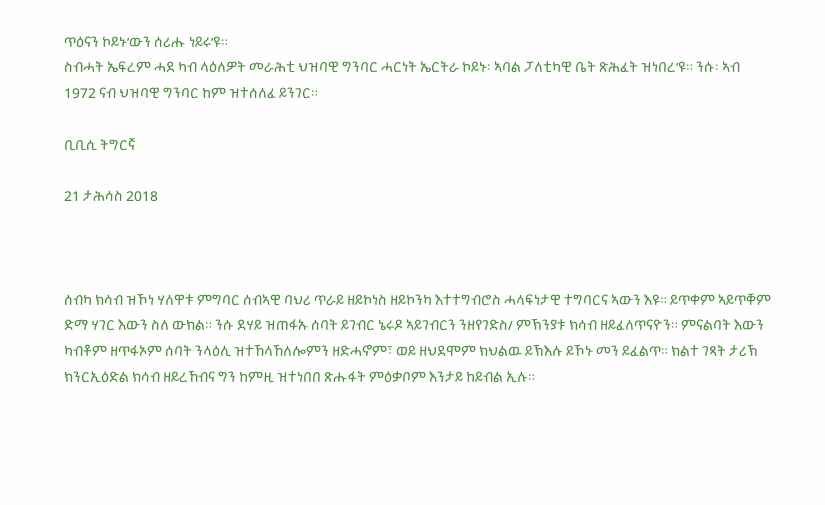ጥዕናን ኮይኑ’ውን ሰሪሑ ነይሩ’ዩ።
ስብሓት ኤፍረም ሓደ ካብ ላዕለዎት መራሕቲ ህዝባዊ ግንባር ሓርነት ኤርትራ ኮይኑ፡ ኣባል ፓለቲካዊ ቤት ጽሕፈት ዝነበረ’ዩ። ንሱ፡ ኣብ 1972 ናብ ህዝባዊ ግንባር ከም ዝተሰለፈ ይንገር።

ቢቢሲ ትግርኛ

21 ታሕሳስ 2018



ሰብካ ክሳብ ዝኾነ ሃለዋቱ ምግባር ሰብኣዊ ባህሪ ጥራይ ዘይኮነስ ዘይኮንካ እተተግብሮስ ሓላፍነታዊ ተግባርና ኣውን እዩ። ይጥቀም ኣይጥቐም ድማ ሃገር እውን ስለ ውክል። ንሱ ደሃይ ዝጠፋኡ ሰባት ይገብር ኔሩዶ ኣይገብርን ንዘየገድስ/ ምኽንያቱ ክሳብ ዘይፈለጥናዮን። ምናልባት እውን ካብቶም ዘጥፋኦም ሰባት ንላዕሊ ዝተኸላኸለሎምን ዘድሓኖም፣ ወይ ዘህደሞም ክህልዉ ይኽእሉ ይኾኑ መን ይፈልጥ። ክልተ ገጻት ታሪኽ ክንርኢዕድል ክሳብ ዘይረኸብና ግን ከምዚ ዝተነበበ ጽሑፋት ምዕቃቦም እንታይ ከይብል ኢሉ።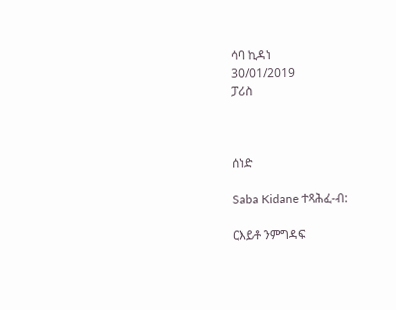ሳባ ኪዳነ
30/01/2019
ፓሪስ



ሰነድ

Saba Kidane ተጻሕፈ-ብ:

ርእይቶ ንምግዳፍ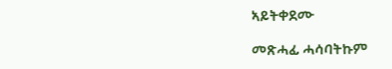ኣይትቀደሙ

መጽሓፊ ሓሳባትኩም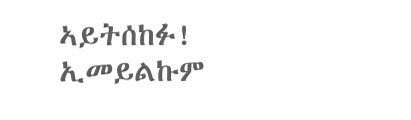ኣይትሰከፉ! ኢመይልኩም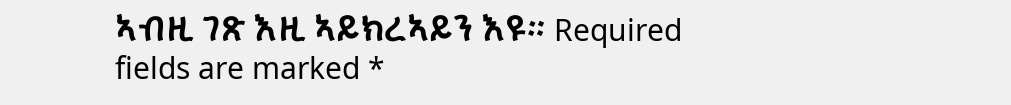ኣብዚ ገጽ እዚ ኣይክረኣይን እዩ። Required fields are marked *